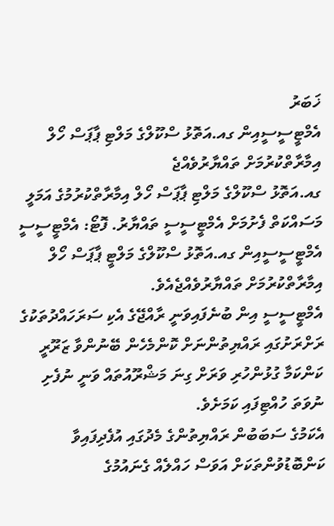ޚަބަރު
އެމްޓީސީސީއިން ގއ.އަތޮޅު ސްކޫލްގެ މަލްޓި ޕާޕަސް ހޯލް އިމާރާތްކުރުމަށް ތައްޔާރުވެއްޖެ
ގއ.އަތޮޅު ސްކޫލްގެ މަލްޓި ޕާޕަސް ހޯލް އިމާރާތްކުރުމުގެ އަމަލީ މަސައްކަތް ފެށުމަށް އެމްޓީސީސީ ތައްޔާރު. ފޮޓޯ: އެމްޓީސީސީ
އެމްޓީސީސީއިން ގއ.އަތޮޅު ސްކޫލްގެ މަލްޓީ ޕާޕަސް ހޯލް އިމާރާތްކުރުމަށް ތައްޔާރުވެއްޖެއެވެ.
އެމްޓީސީސީ އިން ބުނެފައިވަނީ ރާއްޖޭގެ އެކި ސަރަހައްދުތަކުގެ ރަށްރަށުގައި ރައްޔިތުންނަށް ކޮންމެހެން ބޭނުންވާ ޒަރޫރީ ކަންކަމާ ގުޅުންހުރި ވަރަށް ގިނަ މަޝްރޫއުތައް ވަނީ ނުފެށި ނުވަތަ ހުއްޓިފައި ކަމަށެވެ.
އެކަމުގެ ސަބަބުން ރައްޔިތުންގެ މެދުގައި އުފެދިފައިވާ ކަންބޮޑުވުންތަކަށް އަވަސް ހައްލެއް ގެނައުމުގެ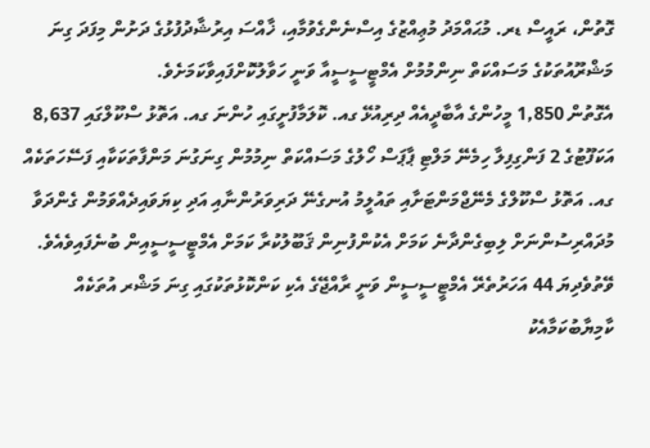ގޮތުން، ރައީސް ޑރ. މުޙައްމަދު މުޢިއްޒުގެ އިސްނެންގެވުމާއި، ޚާއްސަ އިރުޝާދުފުޅުގެ ދަށުން މިފަދަ ގިނަ މަޝްރޫއުތަކުގެ މަސައްކަތް ނިންމުމުށް އެމްޓީސީސީއާ ވަނީ ހަވާލުކޮށްފައިވާކަމަށެވެ.
އެގޮތުން 1,850 މީހުންގެ އާބާދީއެއް ދިރިއުޅޭ ގއ. ކޮލަމާފުށީގައި ހުންނަ ގއ. އަތޮޅު ސްކޫލްގައި 8,637 އަކަފޫޓުގެ 2 ފަންގިފިލާ ހިމެނޭ މަލްޓި ޕާޕަސް ހޯލުގެ މަސައްކަތް ނިމުމުން ގިނަގުނަ މަންފާތަކަކާއި ފަސޭހަތަކެއް ގއ. އަތޮޅު ސްކޫލްގެ މެނޭޖްމަންޓަށާއި ތައުލީމު އުނގެނޭ ދަރިވަރުންނާއި އަދި ކިޔަވައިދެއްވަމުން ގެންދަވާ މުދައްރިސުންނަށް ލިބިގެންދާނެ ކަމަށް އެކުންފުނިން ޤަބޫލުކުރާ ކަމަށް އެމްޓީސީސީއިން ބުނެފައިވެއެވެ.
ވޭތުވެދިޔަ 44 އަހަރުތެރޭ އެމްޓީސީސީން ވަނީ ރާއްޖޭގެ އެކި ކަންކޮޅުތަކުގައި ގިނަ މަޝްރ އުތަކެއް ކާމިޔާބުކަމާއެކު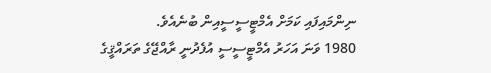ނިންމައިފައި ކަމަށް އެމްޓީސީސީއިން ބުނެއެވެ.
1980 ވަނަ އަހަރު އެމްޓީސީސީ އުފެދުނީ ރާއްޖޭގެ ތަރައްޤީގެ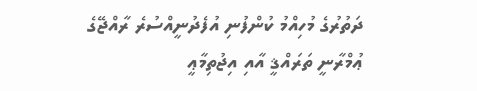ދަތުރުގެ މުހިއްމު ކުންފުނި އުފެދުނީއްސުރެ ރާއްޖޭގެ ޢުމްރާނީ ތަރައްޤީ އާއި އިޖުތިމާޢީ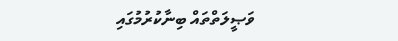ވަޞީލަތްތައް ބިނާކުރުމުގައި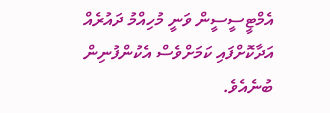އެމްޓީސީސީން ވަނީ މުހިއްމު ދައުރެއް އަދާކޮށްފައި ކަމަށްވެސް އެކުންފުނިން ބުނެއެވެ.